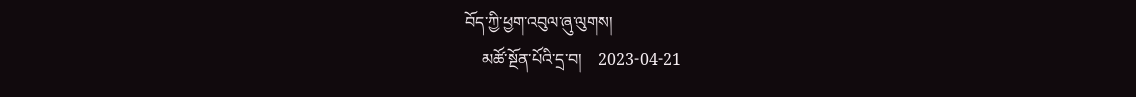བོད་ཀྱི་ཕྱག་འབུལ་ཞུ་ལུགས།
    མཚོ་སྔོན་པོའི་དྲ་བ།    2023-04-21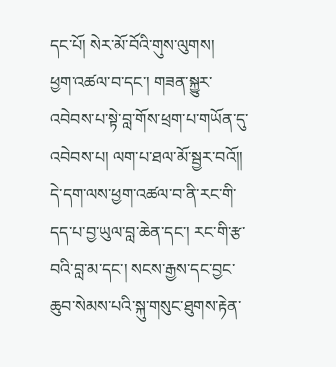དང་པོ། སེར་མོ་བོའི་གུས་ལུགས།
ཕྱག་འཚལ་བ་དང་། གཟན་སྐྱུར་འབེབས་པ་སྟེ་བླ་གོས་ཕྲག་པ་གཡོན་དུ་འབེབས་པ། ལག་པ་ཐལ་མོ་སྦྱར་བའོ།། དེ་དག་ལས་ཕྱག་འཚལ་བ་ནི་རང་གི་དད་པ་བྱ་ཡུལ་བླ་ཆེན་དང་། རང་གི་རྩ་བའི་བླ་མ་དང་། སངས་རྒྱས་དང་བྱང་ཆུབ་སེམས་པའི་སྐུ་གསུང་ཐུགས་རྟེན་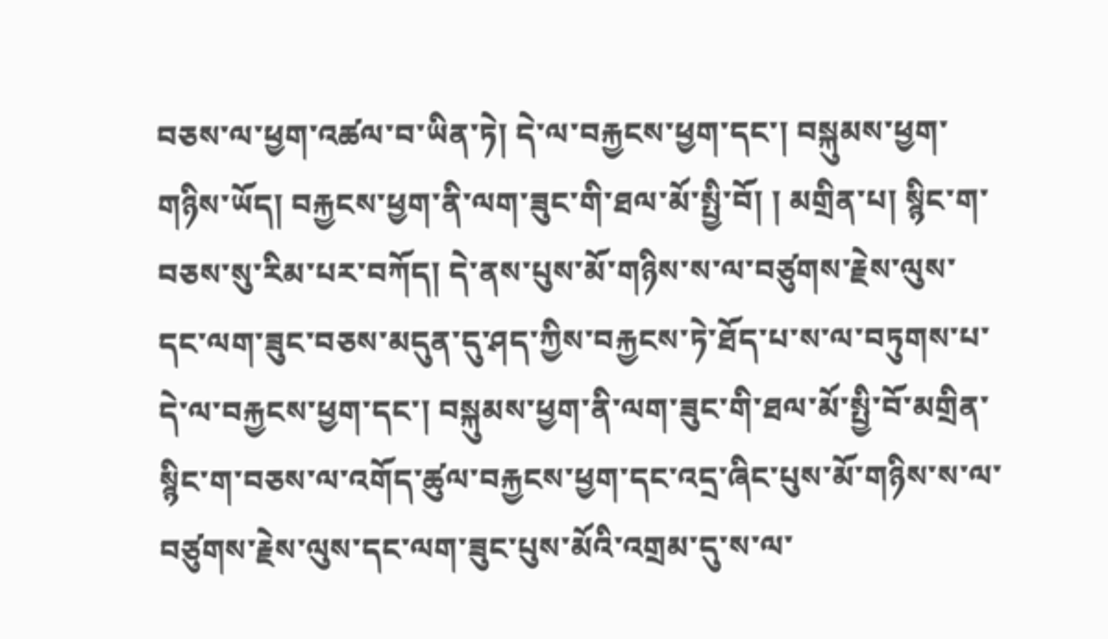བཅས་ལ་ཕྱག་འཚལ་བ་ཡིན་ཏེ། དེ་ལ་བརྐྱངས་ཕྱག་དང་། བསྐུམས་ཕྱག་གཉིས་ཡོད། བརྐྱངས་ཕྱག་ནི་ལག་ཟུང་གི་ཐལ་མོ་སྤྱི་བོ། ། མགྲིན་པ། སྙིང་ག་བཅས་སུ་རིམ་པར་བཀོད། དེ་ནས་པུས་མོ་གཉིས་ས་ལ་བཙུགས་རྗེས་ལུས་དང་ལག་ཟུང་བཅས་མདུན་དུ་ཤད་ཀྱིས་བརྐྱངས་ཏེ་ཐོད་པ་ས་ལ་བཏུགས་པ་དེ་ལ་བརྐྱངས་ཕྱག་དང་། བསྐུམས་ཕྱག་ནི་ལག་ཟུང་གི་ཐལ་མོ་སྤྱི་བོ་མགྲིན་སྙིང་ག་བཅས་ལ་འགོད་ཚུལ་བརྐྱངས་ཕྱག་དང་འདྲ་ཞིང་པུས་མོ་གཉིས་ས་ལ་བཙུགས་རྗེས་ལུས་དང་ལག་ཟུང་པུས་མོའི་འགྲམ་དུ་ས་ལ་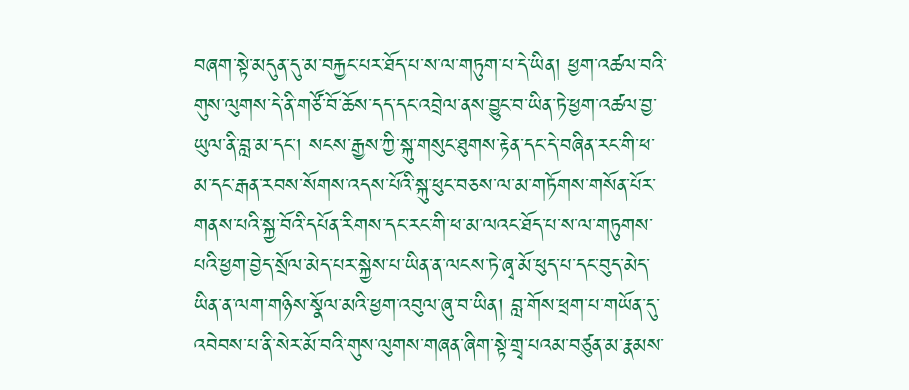བཞག་སྟེ་མདུན་དུ་མ་བརྐྱང་པར་ཐོད་པ་ས་ལ་གཏུག་པ་དེ་ཡིན། ཕྱག་འཚལ་བའི་གུས་ལུགས་དེ་ནི་གཙོ་བོ་ཆོས་དད་དང་འབྲེལ་ནས་བྱུང་བ་ཡིན་ཏེ་ཕྱག་འཚལ་བྱ་ཡུལ་ནི་བླ་མ་དང་། སངས་རྒྱས་ཀྱི་སྐུ་གསུང་ཐུགས་རྟེན་དང་དེ་བཞིན་རང་གི་ཕ་མ་དང་རྒན་རབས་སོགས་འདས་པོའི་སྐུ་ཕུང་བཅས་ལ་མ་གཏོགས་གསོན་པོར་གནས་པའི་སྐྱ་བོའི་དཔོན་རིགས་དང་རང་གི་ཕ་མ་ལའང་ཐོད་པ་ས་ལ་གཏུགས་པའི་ཕྱག་བྱེད་སྲོལ་མེད་པར་སྐྱེས་པ་ཡིན་ན་ལངས་ཏེ་ཞྭ་མོ་ཕུད་པ་དང་བུད་མེད་ཡིན་ན་ལག་གཉིས་སྣོལ་མའི་ཕྱག་འབུལ་ཞུ་བ་ཡིན། བླ་གོས་ཕྲག་པ་གཡོན་དུ་འབེབས་པ་ནི་སེར་མོ་བའི་གུས་ལུགས་གཞན་ཞིག་སྟེ་གྲྭ་པའམ་བཙུན་མ་རྣམས་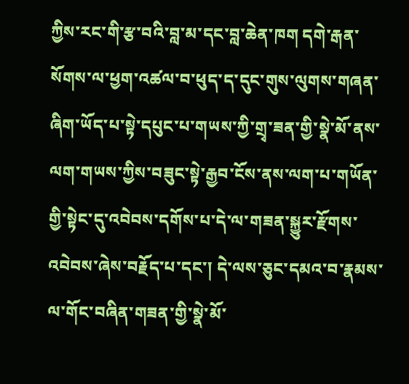ཀྱིས་རང་གི་རྩ་བའི་བླ་མ་དང་བླ་ཆེན་ཁག དགེ་རྒན་སོགས་ལ་ཕྱག་འཚལ་བ་ཕུད་ད་དུང་གུས་ལུགས་གཞན་ཞིག་ཡོད་པ་སྟེ་དཔུང་པ་གཡས་ཀྱི་གྲྭ་ཟན་གྱི་སྣེ་མོ་ནས་ལག་གཡས་ཀྱིས་བཟུང་སྟེ་རྒྱབ་ངོས་ནས་ལག་པ་གཡོན་གྱི་སྟེང་དུ་འབེབས་དགོས་པ་དེ་ལ་གཟན་སྐྱུར་རྫོགས་འབེབས་ཞེས་བརྗོད་པ་དང་། དེ་ལས་ཅུང་དམའ་བ་རྣམས་ལ་གོང་བཞིན་གཟན་གྱི་སྣེ་མོ་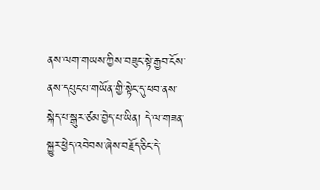ནས་ལག་གཡས་ཀྱིས་བཟུང་སྟེ་རྒྱབ་ངོས་ནས་དཔུང་པ་གཡོན་གྱི་སྟེང་དུ་ཕབ་ནས་སྐེད་པ་སྒུར་ཙམ་བྱེད་པ་ཡིན། དེ་ལ་གཟན་སྐྱུར་ཕྱེད་འབེབས་ཞེས་བརྗོད་ཅིང་དེ་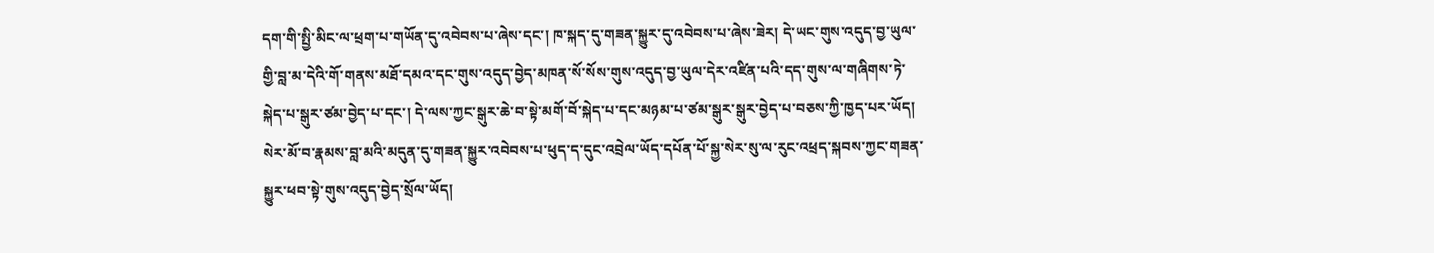དག་གི་སྤྱི་མིང་ལ་ཕྲག་པ་གཡོན་དུ་འབེབས་པ་ཞེས་དང་། ཁ་སྐད་དུ་གཟན་སྐྱུར་དུ་འབེབས་པ་ཞེས་ཟེར། དེ་ཡང་གུས་འདུད་བྱ་ཡུལ་གྱི་བླ་མ་དེའི་གོ་གནས་མཐོ་དམའ་དང་གུས་འདུད་བྱེད་མཁན་སོ་སོས་གུས་འདུད་བྱ་ཡུལ་དེར་འཛིན་པའི་དད་གུས་ལ་གཞིགས་ཏེ་སྐེད་པ་སྒུར་ཙམ་བྱེད་པ་དང་། དེ་ལས་ཀྱང་སྒུར་ཆེ་བ་སྟེ་མགོ་བོ་སྐེད་པ་དང་མཉམ་པ་ཙམ་སྒུར་སྒུར་བྱེད་པ་བཅས་ཀྱི་ཁྱད་པར་ཡོད། སེར་མོ་བ་རྣམས་བླ་མའི་མདུན་དུ་གཟན་སྐྱུར་འབེབས་པ་ཕུད་ད་དུང་འབྲེལ་ཡོད་དཔོན་པོ་སྐྱ་སེར་སུ་ལ་རུང་འཕྲད་སྐབས་ཀྱང་གཟན་སྐྱུར་ཕབ་སྟེ་གུས་འདུད་བྱེད་སྲོལ་ཡོད།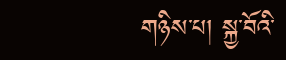གཉིས་པ། སྐྱ་བོའི་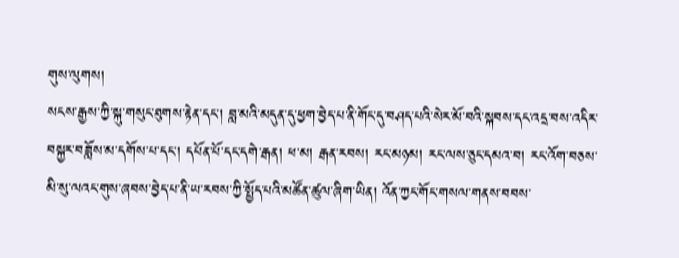གུས་ལུགས།
སངས་རྒྱས་ཀྱི་སྐུ་གསུང་ཐུགས་རྟེན་དང་། བླ་མའི་མདུན་དུ་ཕྱག་བྱེད་པ་ནི་གོང་དུ་བཤད་པའི་སེར་མོ་བའི་སྐབས་དང་འདྲ་བས་འདིར་བསྐྱར་བཟློས་མ་དགོས་པ་དང་། དཔོན་པོ་དང་དགེ་རྒན། ཕ་མ། རྒན་རབས། རང་མཉམ། རང་ལས་ཅུང་དམའ་བ། རང་འོག་བཅས་མི་སུ་ལའང་གུས་ཞབས་བྱེད་པ་ནི་ཡ་རབས་ཀྱི་སྤྱོད་པའི་མཚོན་ཚུལ་ཞིག་ཡིན། འོན་ཀྱང་གོང་གསལ་གནས་བབས་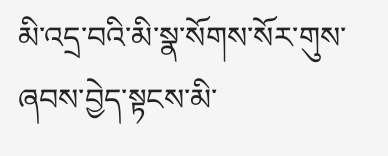མི་འདྲ་བའི་མི་སྣ་སོགས་སོར་གུས་ཞབས་བྱེད་སྟངས་མི་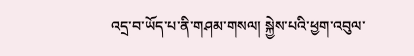འདྲ་བ་ཡོད་པ་ནི་གཤམ་གསལ། སྐྱེས་པའི་ཕྱག་འབུལ་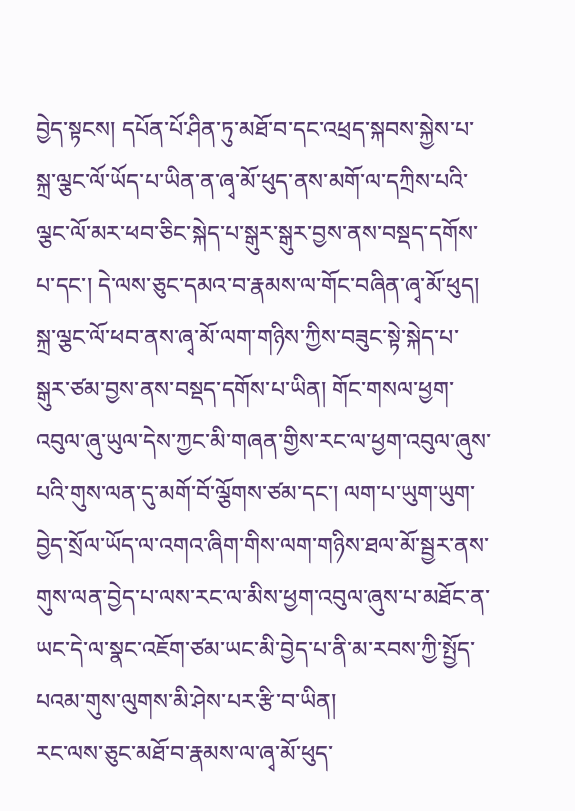བྱེད་སྟངས། དཔོན་པོ་ཤིན་ཏུ་མཐོ་བ་དང་འཕྲད་སྐབས་སྐྱེས་པ་སྐྲ་ལྕང་ལོ་ཡོད་པ་ཡིན་ན་ཞྭ་མོ་ཕུད་ནས་མགོ་ལ་དཀྲིས་པའི་ལྕང་ལོ་མར་ཕབ་ཅིང་སྐེད་པ་སྒུར་སྒུར་བྱས་ནས་བསྡད་དགོས་པ་དང་། དེ་ལས་ཅུང་དམའ་བ་རྣམས་ལ་གོང་བཞིན་ཞྭ་མོ་ཕུད། སྐྲ་ལྕང་ལོ་ཕབ་ནས་ཞྭ་མོ་ལག་གཉིས་ཀྱིས་བཟུང་སྟེ་སྐེད་པ་སྒུར་ཙམ་བྱས་ནས་བསྡད་དགོས་པ་ཡིན། གོང་གསལ་ཕྱག་འབུལ་ཞུ་ཡུལ་དེས་ཀྱང་མི་གཞན་གྱིས་རང་ལ་ཕྱག་འབུལ་ཞུས་པའི་གུས་ལན་དུ་མགོ་བོ་ལྕོགས་ཙམ་དང་། ལག་པ་ཡུག་ཡུག་བྱེད་སྲོལ་ཡོད་ལ་འགའ་ཞིག་གིས་ལག་གཉིས་ཐལ་མོ་སྦྱར་ནས་གུས་ལན་བྱེད་པ་ལས་རང་ལ་མིས་ཕྱག་འབུལ་ཞུས་པ་མཐོང་ན་ཡང་དེ་ལ་སྣང་འཇོག་ཙམ་ཡང་མི་བྱེད་པ་ནི་མ་རབས་ཀྱི་སྤྱོད་པའམ་གུས་ལུགས་མི་ཤེས་པར་རྩི་བ་ཡིན།
རང་ལས་ཅུང་མཐོ་བ་རྣམས་ལ་ཞྭ་མོ་ཕུད་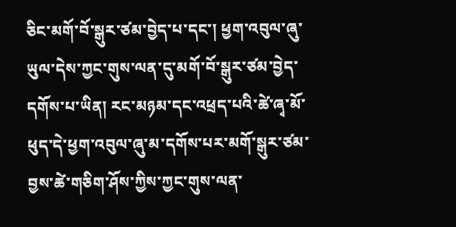ཅིང་མགོ་བོ་སྒུར་ཙམ་བྱེད་པ་དང་། ཕྱག་འབུལ་ཞུ་ཡུལ་དེས་ཀྱང་གུས་ལན་དུ་མགོ་བོ་སྒུར་ཙམ་བྱེད་དགོས་པ་ཡིན། རང་མཉམ་དང་འཕྲད་པའི་ཚེ་ཞྭ་མོ་ཕུད་དེ་ཕྱག་འབུལ་ཞུ་མ་དགོས་པར་མགོ་སྒུར་ཙམ་བྱས་ཚེ་གཅིག་ཤོས་ཀྱིས་ཀྱང་གུས་ལན་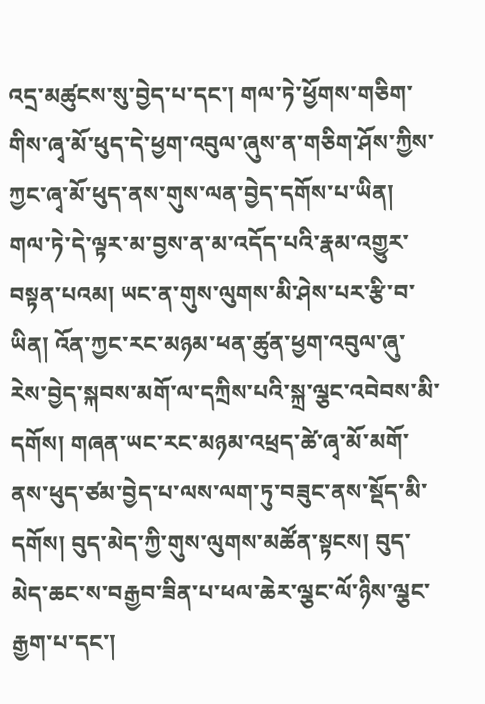འདྲ་མཚུངས་སུ་བྱེད་པ་དང་། གལ་ཏེ་ཕྱོགས་གཅིག་གིས་ཞྭ་མོ་ཕུད་དེ་ཕྱག་འབུལ་ཞུས་ན་གཅིག་ཤོས་ཀྱིས་ཀྱང་ཞྭ་མོ་ཕུད་ནས་གུས་ལན་བྱེད་དགོས་པ་ཡིན། གལ་ཏེ་དེ་ལྟར་མ་བྱས་ན་མ་འདོད་པའི་རྣམ་འགྱུར་བསྟན་པའམ། ཡང་ན་གུས་ལུགས་མི་ཤེས་པར་རྩི་བ་ཡིན། འོན་ཀྱང་རང་མཉམ་ཕན་ཚུན་ཕྱག་འབུལ་ཞུ་རེས་བྱེད་སྐབས་མགོ་ལ་དཀྲིས་པའི་སྐྲ་ལྕང་འབེབས་མི་དགོས། གཞན་ཡང་རང་མཉམ་འཕྲད་ཚེ་ཞྭ་མོ་མགོ་ནས་ཕུད་ཙམ་བྱེད་པ་ལས་ལག་ཏུ་བཟུང་ནས་སྡོད་མི་དགོས། བུད་མེད་ཀྱི་གུས་ལུགས་མཚོན་སྟངས། བུད་མེད་ཆང་ས་བརྒྱབ་ཟིན་པ་ཕལ་ཆེར་ལྕང་ལོ་ཉིས་ལྕང་རྒྱག་པ་དང་།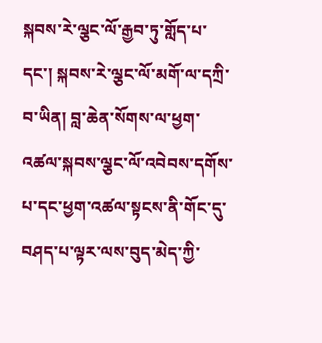སྐབས་རེ་ལྕང་ལོ་རྒྱབ་ཏུ་གློད་པ་དང་། སྐབས་རེ་ལྕང་ལོ་མགོ་ལ་དཀྲི་བ་ཡིན། བླ་ཆེན་སོགས་ལ་ཕྱག་འཚལ་སྐབས་ལྕང་ལོ་འབེབས་དགོས་པ་དང་ཕྱག་འཚལ་སྟངས་ནི་གོང་དུ་བཤད་པ་ལྟར་ལས་བུད་མེད་ཀྱི་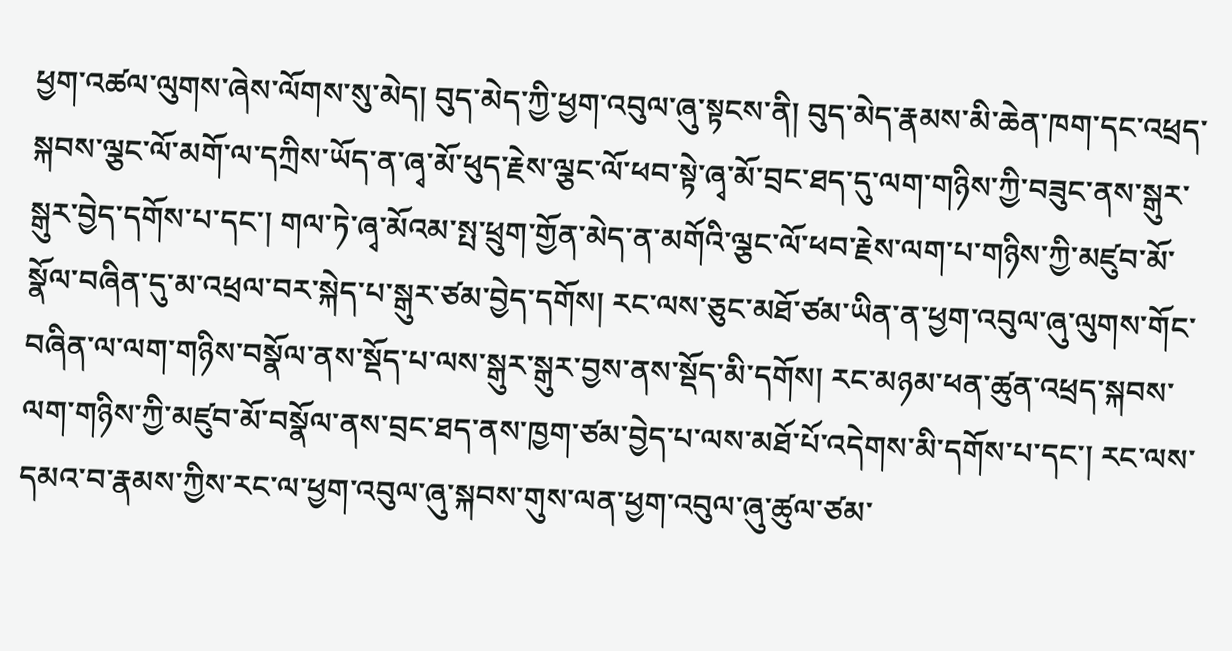ཕྱག་འཚལ་ལུགས་ཞེས་ལོགས་སུ་མེད། བུད་མེད་ཀྱི་ཕྱག་འབུལ་ཞུ་སྟངས་ནི། བུད་མེད་རྣམས་མི་ཆེན་ཁག་དང་འཕྲད་སྐབས་ལྕང་ལོ་མགོ་ལ་དཀྲིས་ཡོད་ན་ཞྭ་མོ་ཕུད་རྗེས་ལྕང་ལོ་ཕབ་སྟེ་ཞྭ་མོ་བྲང་ཐད་དུ་ལག་གཉིས་ཀྱི་བཟུང་ནས་སྒུར་སྒུར་བྱེད་དགོས་པ་དང་། གལ་ཏེ་ཞྭ་མོའམ་སྤ་ཕྲུག་གྱོན་མེད་ན་མགོའི་ལྕང་ལོ་ཕབ་རྗེས་ལག་པ་གཉིས་ཀྱི་མཛུབ་མོ་སྣོལ་བཞིན་དུ་མ་འཕྲལ་བར་སྐེད་པ་སྒུར་ཙམ་བྱེད་དགོས། རང་ལས་ཅུང་མཐོ་ཙམ་ཡིན་ན་ཕྱག་འབུལ་ཞུ་ལུགས་གོང་བཞིན་ལ་ལག་གཉིས་བསྣོལ་ནས་སྡོད་པ་ལས་སྒུར་སྒུར་བྱས་ནས་སྡོད་མི་དགོས། རང་མཉམ་ཕན་ཚུན་འཕྲད་སྐབས་ལག་གཉིས་ཀྱི་མཛུབ་མོ་བསྣོལ་ནས་བྲང་ཐད་ནས་ཁྱག་ཙམ་བྱེད་པ་ལས་མཐོ་པོ་འདེགས་མི་དགོས་པ་དང་། རང་ལས་དམའ་བ་རྣམས་ཀྱིས་རང་ལ་ཕྱག་འབུལ་ཞུ་སྐབས་གུས་ལན་ཕྱག་འབུལ་ཞུ་ཚུལ་ཙམ་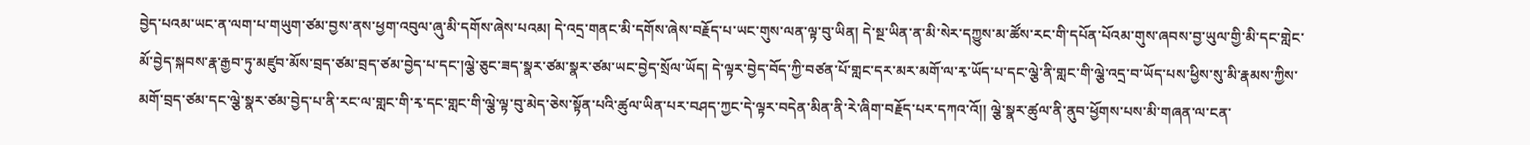བྱེད་པའམ་ཡང་ན་ལག་པ་གཡུག་ཙམ་བྱས་ནས་ཕྱག་འབུལ་ཞུ་མི་དགོས་ཞེས་པའམ། དེ་འདྲ་གནང་མི་དགོས་ཞེས་བརྗོད་པ་ཡང་གུས་ལན་ལྟ་བུ་ཡིན། དེ་སྔ་ཡིན་ན་མི་སེར་དཀྱུས་མ་ཚོས་རང་གི་དཔོན་པོའམ་གུས་ཞབས་བྱ་ཡུལ་གྱི་མི་དང་གླེང་མོ་བྱེད་སྐབས་རྣ་རྒྱབ་ཏུ་མཛུབ་མོས་བྲད་ཙམ་བྲད་ཙམ་བྱེད་པ་དང་།ལྕེ་ཅུང་ཟད་སྣར་ཙམ་སྣར་ཙམ་ཡང་བྱེད་སྲོལ་ཡོད། དེ་ལྟར་བྱེད་བོད་ཀྱི་བཙན་པོ་གླང་དར་མར་མགོ་ལ་རྭ་ཡོད་པ་དང་ལྕེ་ནི་གླང་གི་ལྕེ་འདྲ་བ་ཡོད་པས་ཕྱིས་སུ་མི་རྣམས་ཀྱིས་མགོ་བྲད་ཙམ་དང་ལྕེ་སྣར་ཙམ་བྱེད་པ་ནི་རང་ལ་གླང་གི་རྭ་དང་གླང་གི་ལྕེ་ལྟ་བུ་མེད་ཅེས་སྟོན་པའི་ཚུལ་ཡིན་པར་བཤད་ཀྱང་དེ་ལྟར་བདེན་མིན་ནི་རེ་ཞིག་བརྗོད་པར་དཀའ་འོ།། ལྕེ་སྣར་ཚུལ་ནི་ནུབ་ཕྱོགས་པས་མི་གཞན་ལ་ངན་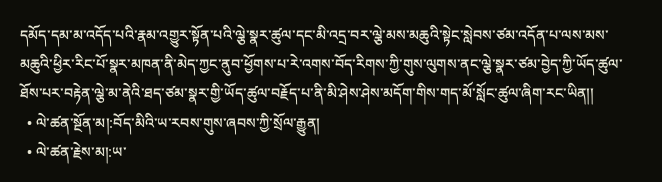དམོད་དམ་མ་འདོད་པའི་རྣམ་འགྱུར་སྟོན་པའི་ལྕེ་སྣར་ཚུལ་དང་མི་འདྲ་བར་ལྕེ་མས་མཆུའི་སྟེང་སླེབས་ཙམ་འདོན་པ་ལས་མས་མཆུའི་ཕྱིར་རིང་པོ་སྣར་མཁན་ནི་མེད་ཀྱང་ནུབ་ཕྱོགས་པ་རེ་འགས་བོད་རིགས་ཀྱི་གུས་ལུགས་ནང་ལྕེ་སྣར་ཙམ་བྱེད་ཀྱི་ཡོད་ཚུལ་ཐོས་པར་བརྟེན་ལྕེ་མ་ནེའི་ཐད་ཙམ་སྣར་གྱི་ཡོད་ཚུལ་བརྗོད་པ་ནི་མི་ཤེས་ཤེས་མདོག་གིས་གད་མོ་སློང་ཚུལ་ཞིག་རང་ཡིན།།
  • ལེ་ཚན་སྔོན་མ།:བོད་མིའི་ཡ་རབས་གུས་ཞབས་ཀྱི་སྲོལ་རྒྱུན།
  • ལེ་ཚན་རྗེས་མ།:ཡ་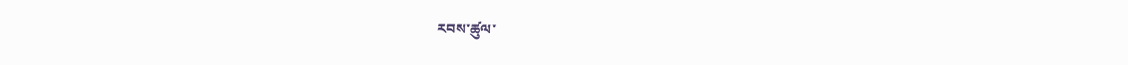རབས་ཚུལ་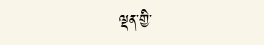ལྡན་གྱི་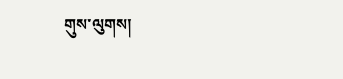གུས་ལུགས།